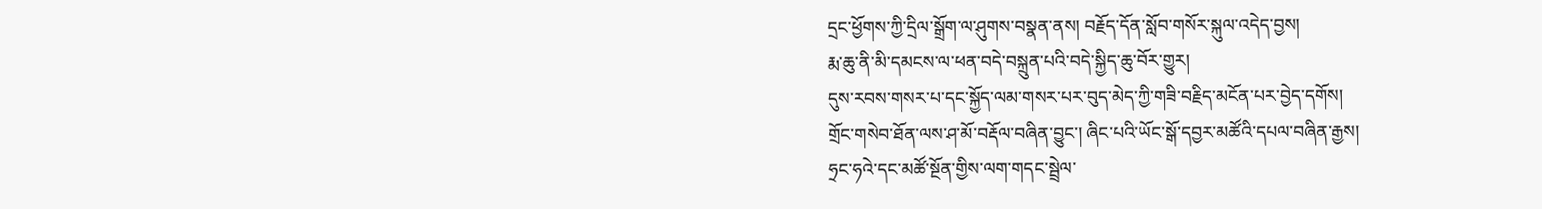དྲང་ཕྱོགས་ཀྱི་དྲིལ་སྒྲོག་ལ་ཤུགས་བསྣན་ནས། བརྗོད་དོན་སློབ་གསོར་སྐུལ་འདེད་བྱས།
རྨ་ཆུ་ནི་མི་དམངས་ལ་ཕན་བདེ་བསྐྲུན་པའི་བདེ་སྐྱིད་ཆུ་བོར་གྱུར།
དུས་རབས་གསར་པ་དང་སྐྱོད་ལམ་གསར་པར་བུད་མེད་ཀྱི་གཟི་བརྗིད་མངོན་པར་བྱེད་དགོས།
གྲོང་གསེབ་ཐོན་ལས་ཤ་མོ་བརྡོལ་བཞིན་བྱུང་། ཞིང་པའི་ཡོང་སྒོ་དབྱར་མཚོའི་དཔལ་བཞིན་རྒྱས།
ཧྲང་ཧའེ་དང་མཚོ་སྔོན་གྱིས་ལག་གདང་སྦྲེལ་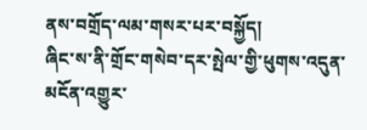ནས་བགྲོད་ལམ་གསར་པར་བསྐྱོད།
ཞིང་ས་ནི་གྲོང་གསེབ་དར་སྤེལ་གྱི་ཕུགས་འདུན་མངོན་འགྱུར་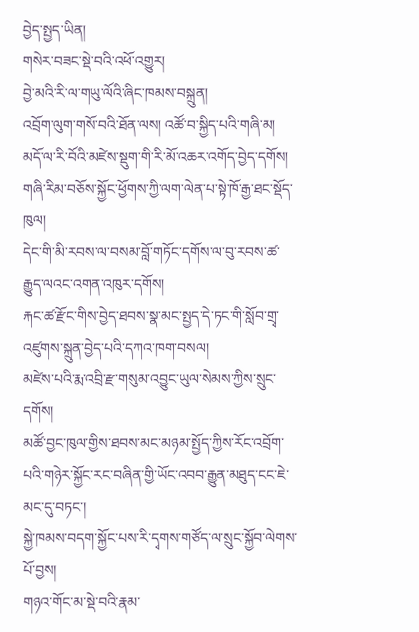བྱེད་སྤྱད་ཡིན།
གསེར་བཟང་སྡེ་བའི་འཕོ་འགྱུར།
བྱེ་མའི་རི་ལ་གཡུ་ལོའི་ཞིང་ཁམས་བསྐྲུན།
འབྲོག་ལུག་གསོ་བའི་ཐོན་ལས། འཚོ་བ་སྐྱིད་པའི་གཞི་མ།
མདོ་ལ་རི་བོའི་མཛེས་སྡུག་གི་རི་མོ་འཆར་འགོད་བྱེད་དགོས།
གཞི་རིམ་བཅོས་སྐྱོང་ཕྱོགས་ཀྱི་ལག་ལེན་པ་སྟེ་ཁོ་རྒྱ་ཐང་སྡོད་ཁུལ།
དེང་གི་མི་རབས་ལ་བསམ་བློ་གཏོང་དགོས་ལ་བུ་རབས་ཚ་རྒྱུད་ལའང་འགན་འཁུར་དགོས།
རྐང་ཚ་རྫོང་གིས་བྱེད་ཐབས་སྣ་མང་སྤྱད་དེ་ཏང་གི་སློབ་གྲྭ་འཛུགས་སྐྲུན་བྱེད་པའི་དཀའ་ཁག་བསལ།
མཛེས་པའི་རྨ་འབྲི་རྫ་གསུམ་འབྱུང་ཡུལ་སེམས་ཀྱིས་སྲུང་དགོས།
མཚོ་བྱང་ཁུལ་གྱིས་ཐབས་མང་མཉམ་སྤྱོད་ཀྱིས་རོང་འབྲོག་པའི་གཉེར་སྐྱོང་རང་བཞིན་གྱི་ཡོང་འབབ་རྒྱུན་མཐུད་ངང་ཇེ་མང་དུ་བཏང་།
སྐྱེ་ཁམས་བདག་སྐྱོང་པས་རི་དྭགས་གཙོད་ལ་སྲུང་སྐྱོབ་ལེགས་པོ་བྱས།
གཉའ་གོང་མ་སྡེ་བའི་རྣམ་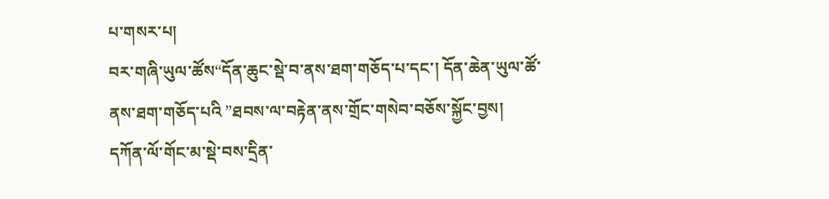པ་གསར་པ།
བར་གཞི་ཡུལ་ཚོས“དོན་ཆུང་སྡེ་བ་ནས་ཐག་གཅོད་པ་དང་། དོན་ཆེན་ཡུལ་ཚོ་ནས་ཐག་གཅོད་པའི ”ཐབས་ལ་བརྟེན་ནས་གྲོང་གསེབ་བཅོས་སྐྱོང་བྱས།
དཀོན་ལོ་གོང་མ་སྡེ་བས་དྲིན་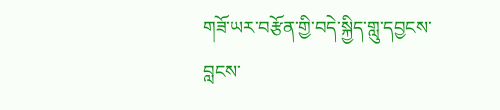གཟོ་ཡར་བརྩོན་གྱི་བདེ་སྐྱིད་གླུ་དབྱངས་བླངས་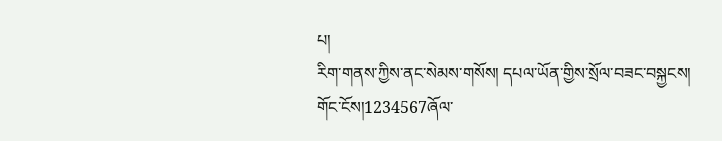པ།
རིག་གནས་ཀྱིས་ནང་སེམས་གསོས། དཔལ་ཡོན་གྱིས་སྲོལ་བཟང་བསྐྱངས།
གོང་ངོས།1234567ཞོལ་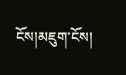ངོས།མཇུག་ངོས།